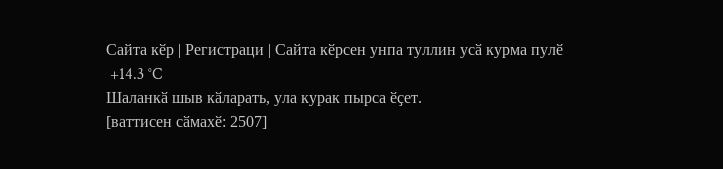Сайта кӗр | Регистраци | Сайта кӗрсен унпа туллин усӑ курма пулӗ
 +14.3 °C
Шаланкӑ шыв кӑларать, ула курак пырса ӗҫет.
[ваттисен сӑмахӗ: 2507]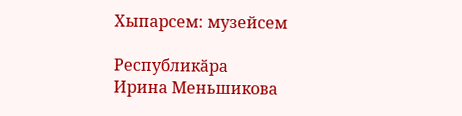Хыпарсем: музейсем

Республикӑра
Ирина Меньшикова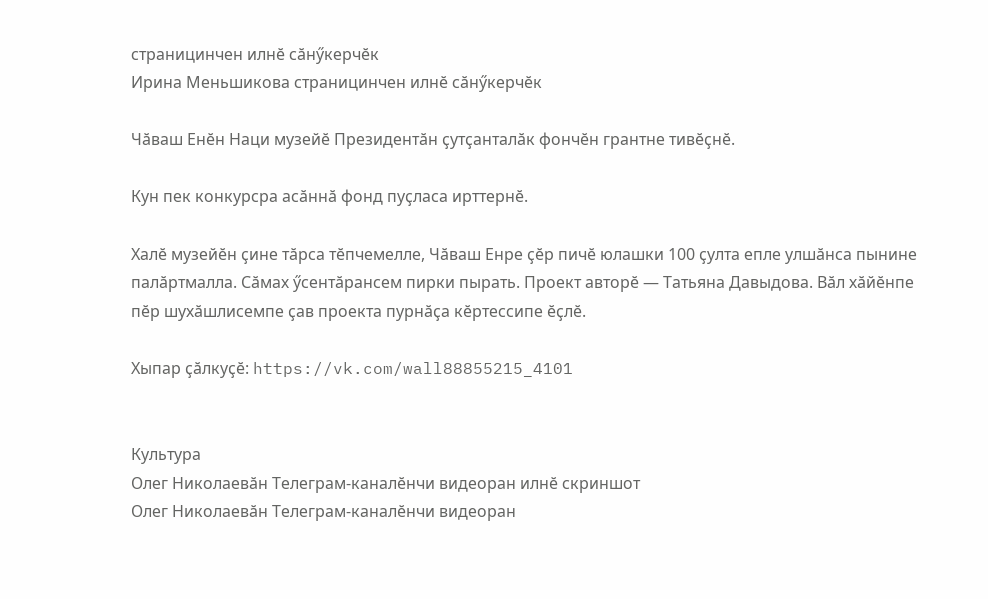страницинчен илнӗ сӑнӳкерчӗк
Ирина Меньшикова страницинчен илнӗ сӑнӳкерчӗк

Чӑваш Енӗн Наци музейӗ Президентӑн ҫутҫанталӑк фончӗн грантне тивӗҫнӗ.

Кун пек конкурсра асӑннӑ фонд пуҫласа ирттернӗ.

Халӗ музейӗн ҫине тӑрса тӗпчемелле, Чӑваш Енре ҫӗр пичӗ юлашки 100 ҫулта епле улшӑнса пынине палӑртмалла. Сӑмах ӳсентӑрансем пирки пырать. Проект авторӗ — Татьяна Давыдова. Вӑл хӑйӗнпе пӗр шухӑшлисемпе ҫав проекта пурнӑҫа кӗртессипе ӗҫлӗ.

Хыпар ҫӑлкуҫӗ: https://vk.com/wall88855215_4101


Культура
Олег Николаевӑн Телеграм-каналӗнчи видеоран илнӗ скриншот
Олег Николаевӑн Телеграм-каналӗнчи видеоран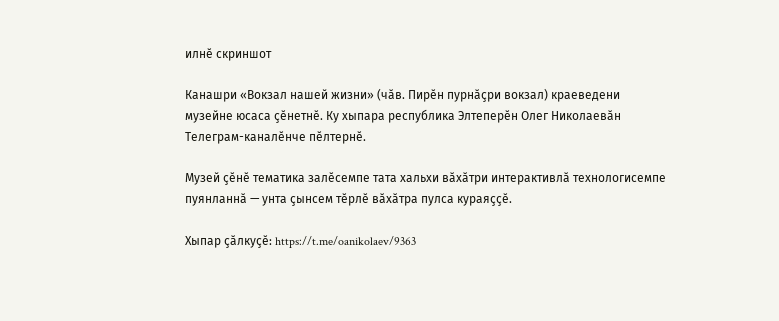илнӗ скриншот

Канашри «Вокзал нашей жизни» (чӑв. Пирӗн пурнӑҫри вокзал) краеведени музейне юсаса ҫӗнетнӗ. Ку хыпара республика Элтеперӗн Олег Николаевӑн Телеграм-каналӗнче пӗлтернӗ.

Музей ҫӗнӗ тематика залӗсемпе тата хальхи вӑхӑтри интерактивлӑ технологисемпе пуянланнӑ — унта ҫынсем тӗрлӗ вӑхӑтра пулса кураяҫҫӗ.

Хыпар ҫӑлкуҫӗ: https://t.me/oanikolaev/9363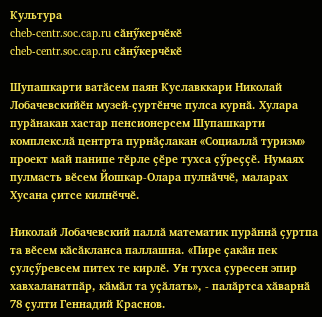Культура
cheb-centr.soc.cap.ru сӑнӳкерчӗкӗ
cheb-centr.soc.cap.ru сӑнӳкерчӗкӗ

Шупашкарти ватӑсем паян Куславккари Николай Лобачевскийӗн музей-ҫуртӗнче пулса курнӑ. Хулара пурӑнакан хастар пенсионерсем Шупашкарти комплекслӑ центрта пурнӑҫлакан «Социаллӑ туризм» проект май панипе тӗрле ҫӗре тухса ҫӳреҫҫӗ. Нумаях пулмасть вӗсем Йошкар-Олара пулнӑччӗ, маларах Хусана ҫитсе килнӗччӗ.

Николай Лобачевский паллӑ математик пурӑннӑ ҫуртпа та вӗсем кӑсӑкланса паллашна. «Пире ҫакӑн пек ҫулҫӳревсем питех те кирлӗ. Ун тухса ҫуресен эпир хавхаланатпӑр, кӑмӑл та уҫӑлать», - палӑртса хӑварнӑ 78 ҫулти Геннадий Краснов.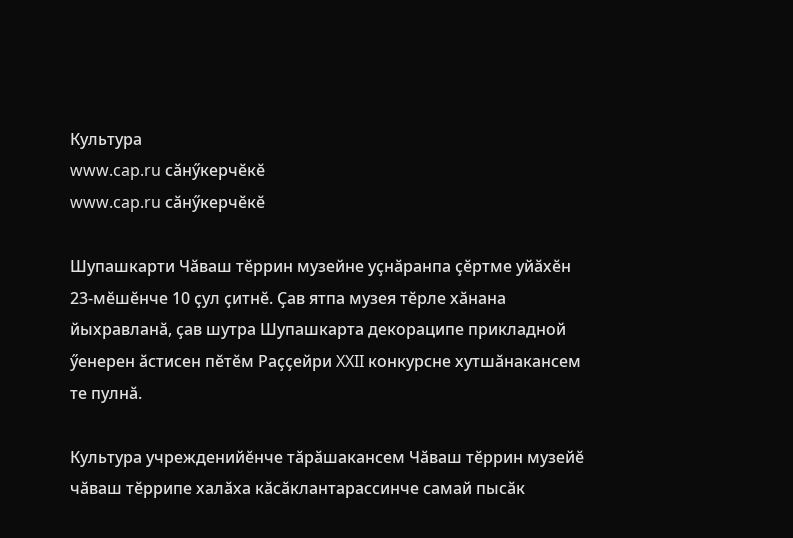Культура
www.cap.ru сӑнӳкерчӗкӗ
www.cap.ru сӑнӳкерчӗкӗ

Шупашкарти Чӑваш тӗррин музейне уҫнӑранпа ҫӗртме уйӑхӗн 23-мӗшӗнче 10 ҫул ҫитнӗ. Ҫав ятпа музея тӗрле хӑнана йыхравланӑ, ҫав шутра Шупашкарта декораципе прикладной ӳенерен ӑстисен пӗтӗм Раҫҫейри XXII конкурсне хутшӑнакансем те пулнӑ.

Культура учрежденийӗнче тӑрӑшакансем Чӑваш тӗррин музейӗ чӑваш тӗррипе халӑха кӑсӑклантарассинче самай пысӑк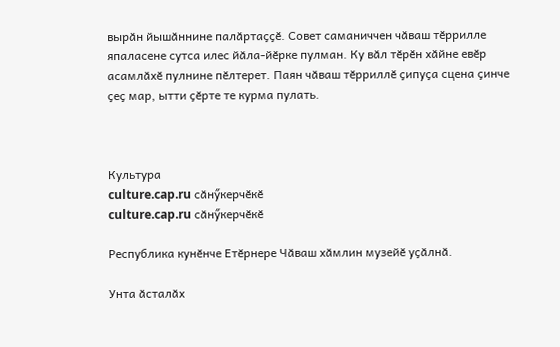вырӑн йышӑннине палӑртаҫҫӗ. Совет саманиччен чӑваш тӗррилле япаласене сутса илес йӑла-йӗрке пулман. Ку вӑл тӗрӗн хӑйне евӗр асамлӑхӗ пулнине пӗлтерет. Паян чӑваш тӗрриллӗ ҫипуҫа сцена ҫинче ҫеҫ мар, ытти ҫӗрте те курма пулать.



Культура
culture.cap.ru сӑнӳкерчӗкӗ
culture.cap.ru сӑнӳкерчӗкӗ

Республика кунӗнче Етӗрнере Чӑваш хӑмлин музейӗ уҫӑлнӑ.

Унта ӑсталӑх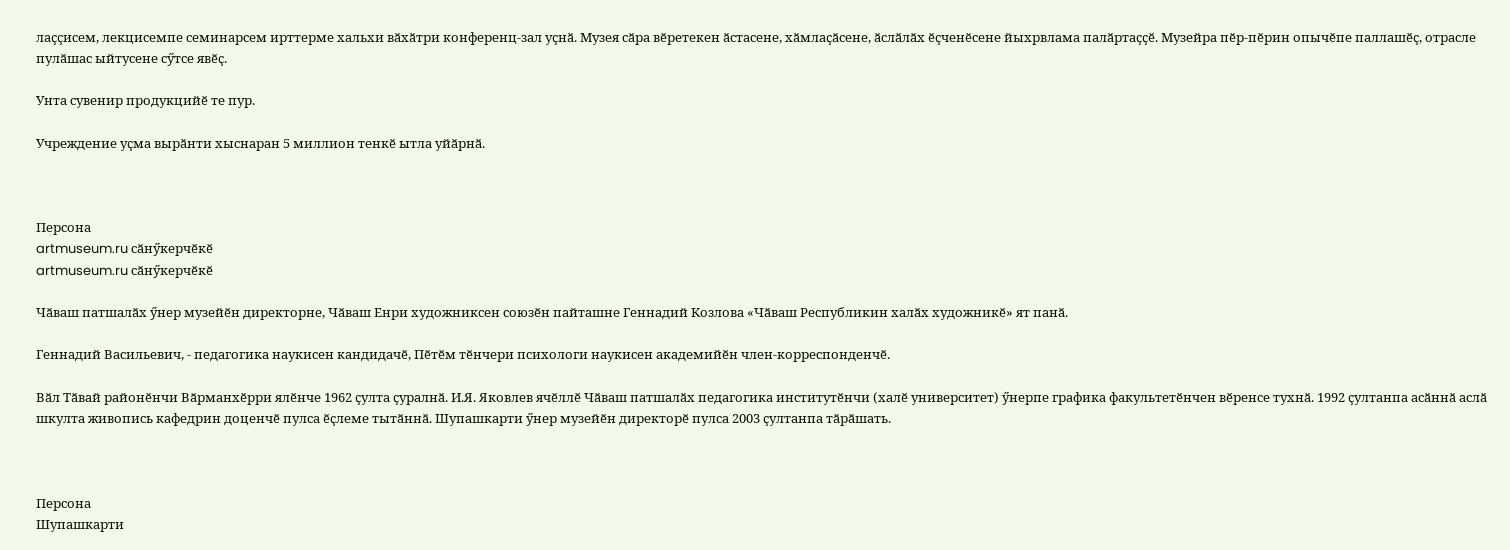лаҫҫисем, лекцисемпе семинарсем ирттерме хальхи вӑхӑтри конференц-зал уҫнӑ. Музея сӑра вӗретекен ӑстасене, хӑмлаҫӑсене, ӑслӑлӑх ӗҫченӗсене йыхрвлама палӑртаҫҫӗ. Музейра пӗр-пӗрин опычӗпе паллашӗҫ, отрасле пулӑшас ыйтусене сӳтсе явӗҫ.

Унта сувенир продукцийӗ те пур.

Учреждение уҫма вырӑнти хыснаран 5 миллион тенкӗ ытла уйӑрнӑ.



Персона
artmuseum.ru сӑнӳкерчӗкӗ
artmuseum.ru сӑнӳкерчӗкӗ

Чӑваш патшалӑх ӳнер музейӗн директорне, Чӑваш Енри художниксен союзӗн пайташне Геннадий Козлова «Чӑваш Республикин халӑх художникӗ» ят панӑ.

Геннадий Васильевич, - педагогика наукисен кандидачӗ, Пӗтӗм тӗнчери психологи наукисен академийӗн член-корреспонденчӗ.

Вӑл Тӑвай районӗнчи Вӑрманхӗрри ялӗнче 1962 ҫулта ҫуралнӑ. И.Я. Яковлев ячӗллӗ Чӑваш патшалӑх педагогика институтӗнчи (халӗ университет) ӳнерпе графика факультетӗнчен вӗренсе тухнӑ. 1992 ҫултанпа асӑннӑ аслӑ шкулта живопись кафедрин доценчӗ пулса ӗҫлеме тытӑннӑ. Шупашкарти ӳнер музейӗн директорӗ пулса 2003 ҫултанпа тӑрӑшать.



Персона
Шупашкарти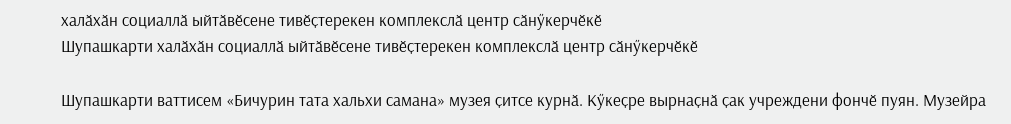халӑхӑн социаллӑ ыйтӑвӗсене тивӗҫтерекен комплекслӑ центр сӑнӳкерчӗкӗ
Шупашкарти халӑхӑн социаллӑ ыйтӑвӗсене тивӗҫтерекен комплекслӑ центр сӑнӳкерчӗкӗ

Шупашкарти ваттисем «Бичурин тата хальхи самана» музея ҫитсе курнӑ. Кӳкеҫре вырнаҫнӑ ҫак учреждени фончӗ пуян. Музейра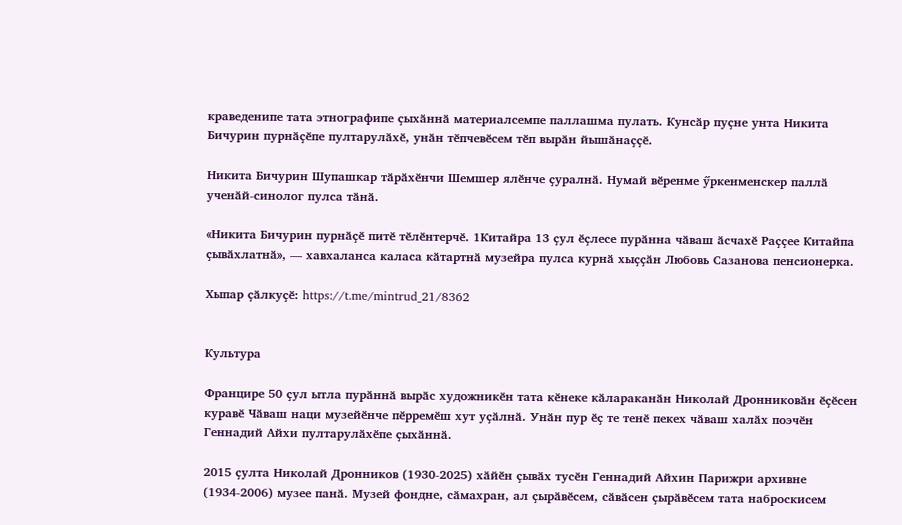краведенипе тата этнографипе ҫыхӑннӑ материалсемпе паллашма пулать. Кунсӑр пуҫне унта Никита Бичурин пурнӑҫӗпе пултарулӑхӗ, унӑн тӗпчевӗсем тӗп вырӑн йышӑнаҫҫӗ.

Никита Бичурин Шупашкар тӑрӑхӗнчи Шемшер ялӗнче ҫуралнӑ. Нумай вӗренме ӳркенменскер паллӑ ученӑй-синолог пулса тӑнӑ.

«Никита Бичурин пурнӑҫӗ питӗ тӗлӗнтерчӗ. 1Китайра 13 ҫул ӗҫлесе пурӑнна чӑваш ӑсчахӗ Раҫҫее Китайпа ҫывӑхлатнӑ», — хавхаланса каласа кӑтартнӑ музейра пулса курнӑ хыҫҫӑн Любовь Сазанова пенсионерка.

Хыпар ҫӑлкуҫӗ: https://t.me/mintrud_21/8362


Культура

Францире 50 ҫул ытла пурӑннӑ вырӑс художникӗн тата кӗнеке кӑлараканӑн Николай Дронниковӑн ӗҫӗсен куравӗ Чӑваш наци музейӗнче пӗрремӗш хут уҫӑлнӑ. Унӑн пур ӗҫ те тенӗ пекех чӑваш халӑх поэчӗн Геннадий Айхи пултарулӑхӗпе ҫыхӑннӑ.

2015 ҫулта Николай Дронников (1930-2025) хӑйӗн ҫывӑх тусӗн Геннадий Айхин Парижри архивне (1934-2006) музее панӑ. Музей фондне, сӑмахран, ал ҫырӑвӗсем, сӑвӑсен ҫырӑвӗсем тата наброскисем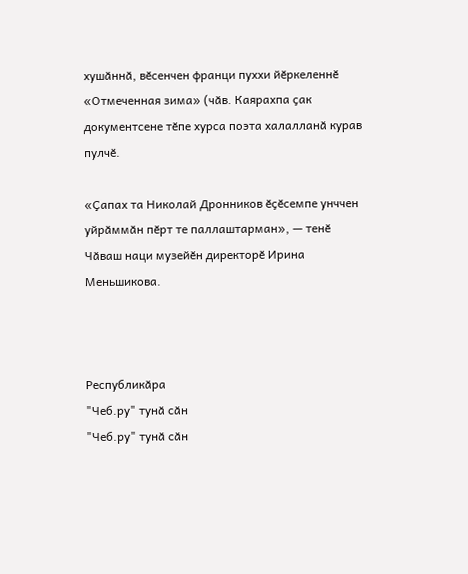хушӑннӑ, вӗсенчен франци пуххи йӗркеленнӗ «Отмеченная зима» (чӑв. Каярахпа ҫак документсене тӗпе хурса поэта халалланӑ курав пулчӗ.

«Ҫапах та Николай Дронников ӗҫӗсемпе унччен уйрӑммӑн пӗрт те паллаштарман», — тенӗ Чӑваш наци музейӗн директорӗ Ирина Меньшикова.



Республикӑра
"Чеб.ру" тунӑ сӑн
"Чеб.ру" тунӑ сӑн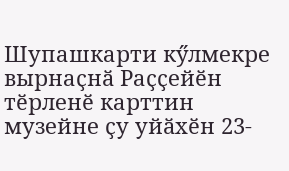Шупашкарти кӳлмекре вырнаҫнӑ Раҫҫейӗн тӗрленӗ карттин музейне ҫу уйӑхӗн 23-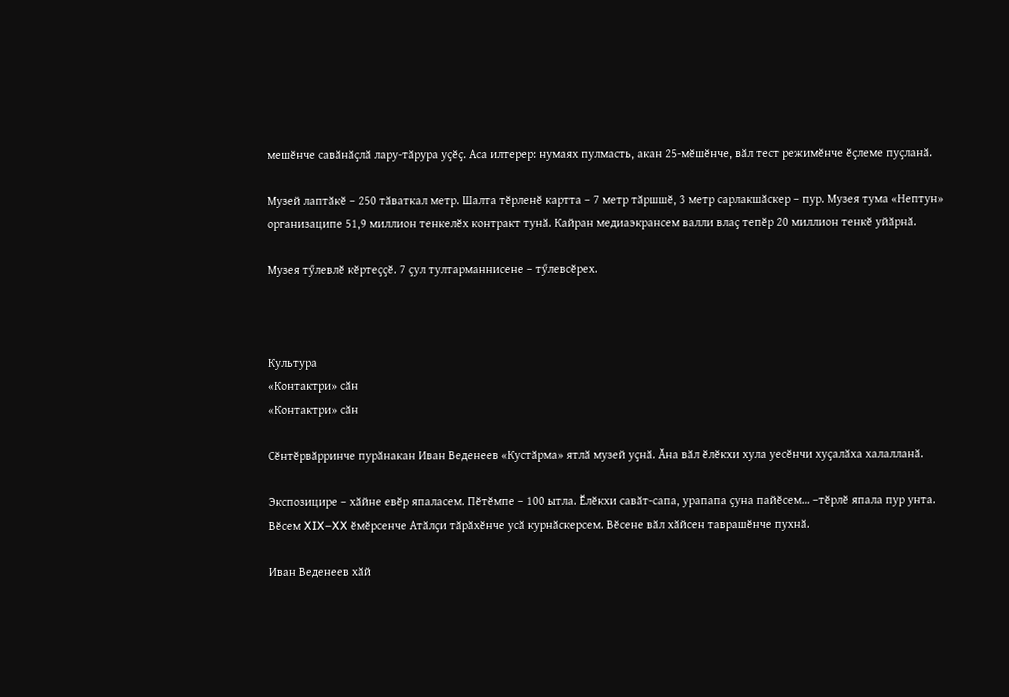мешӗнче савӑнӑҫлӑ лару-тӑрура уҫӗҫ. Аса илтерер: нумаях пулмасть, акан 25-мӗшӗнче, вӑл тест режимӗнче ӗҫлеме пуҫланӑ.

Музей лаптӑкӗ – 250 тӑваткал метр. Шалта тӗрленӗ картта – 7 метр тӑршшӗ, 3 метр сарлакшӑскер – пур. Музея тума «Нептун» организаципе 51,9 миллион тенкелӗх контракт тунӑ. Кайран медиаэкрансем валли влаҫ тепӗр 20 миллион тенкӗ уйӑрнӑ.

Музея тӳлевлӗ кӗртеҫҫӗ. 7 ҫул тултарманнисене – тӳлевсӗрех.



Культура
«Контактри» сӑн
«Контактри» сӑн

Сӗнтӗрвӑрринче пурӑнакан Иван Веденеев «Кустӑрма» ятлӑ музей уҫнӑ. Ӑна вӑл ӗлӗкхи хула уесӗнчи хуҫалӑха халалланӑ.

Экспозицире – хӑйне евӗр япаласем. Пӗтӗмпе – 100 ытла. Ӗлӗкхи савӑт-сапа, урапапа ҫуна пайӗсем… –тӗрлӗ япала пур унта. Вӗсем XIX–XX ӗмӗрсенче Атӑлҫи тӑрӑхӗнче усӑ курнӑскерсем. Вӗсене вӑл хӑйсен таврашӗнче пухнӑ.

Иван Веденеев хӑй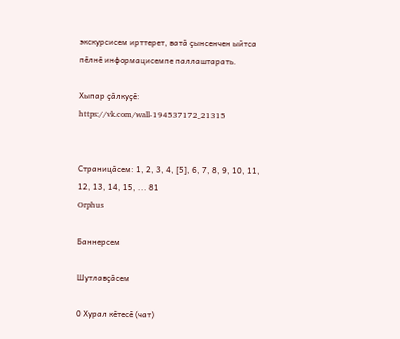экскурсисем ирттерет, ватӑ ҫынсенчен ыйтса пӗлнӗ информацисемпе паллаштарать.

Хыпар ҫӑлкуҫӗ: https://vk.com/wall-194537172_21315


Страницӑсем: 1, 2, 3, 4, [5], 6, 7, 8, 9, 10, 11, 12, 13, 14, 15, ... 81
Orphus

Баннерсем

Шутлавҫӑсем

0 Хурал кӗтесӗ (чат)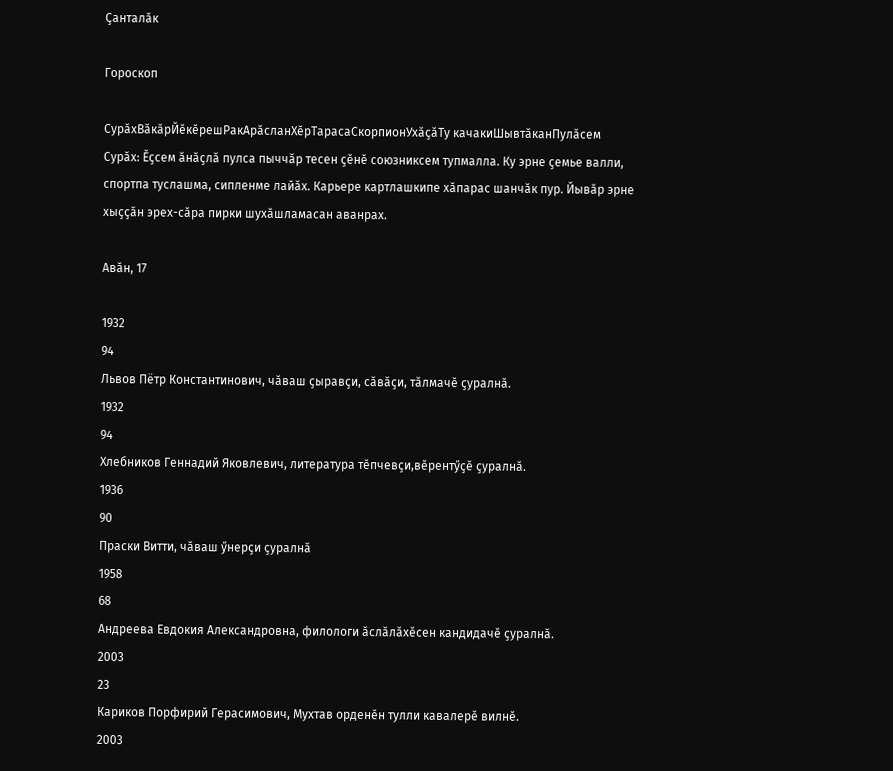Ҫанталӑк

Гороскоп

СурӑхВӑкӑрЙӗкӗрешРакАрӑсланХӗрТарасаСкорпионУхӑҫӑТу качакиШывтӑканПулӑсем
Сурӑх: Ӗҫсем ӑнӑҫлӑ пулса пыччӑр тесен ҫӗнӗ союзниксем тупмалла. Ку эрне ҫемье валли, спортпа туслашма, сипленме лайӑх. Карьере картлашкипе хӑпарас шанчӑк пур. Йывӑр эрне хыҫҫӑн эрех-сӑра пирки шухӑшламасан аванрах.

Авӑн, 17

1932
94
Львов Пётр Константинович, чӑваш ҫыравҫи, сӑвӑҫи, тӑлмачӗ ҫуралнӑ.
1932
94
Хлебников Геннадий Яковлевич, литература тӗпчевҫи,вӗрентӳҫӗ ҫуралнӑ.
1936
90
Праски Витти, чӑваш ӳнерҫи ҫуралнӑ
1958
68
Андреева Евдокия Александровна, филологи ӑслӑлӑхӗсен кандидачӗ ҫуралнӑ.
2003
23
Кариков Порфирий Герасимович, Мухтав орденӗн тулли кавалерӗ вилнӗ.
2003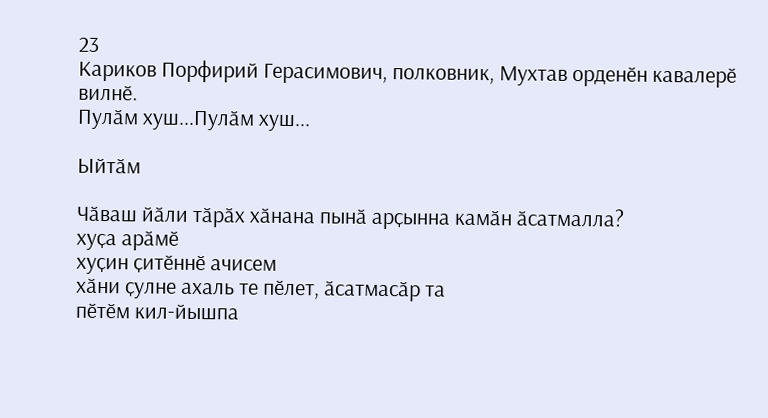23
Кариков Порфирий Герасимович, полковник, Мухтав орденӗн кавалерӗ вилнӗ.
Пулӑм хуш...Пулӑм хуш...

Ыйтӑм

Чӑваш йӑли тӑрӑх хӑнана пынӑ арҫынна камӑн ӑсатмалла?
хуҫа арӑмӗ
хуҫин ҫитӗннӗ ачисем
хӑни ҫулне ахаль те пӗлет, ӑсатмасӑр та
пӗтӗм кил-йышпа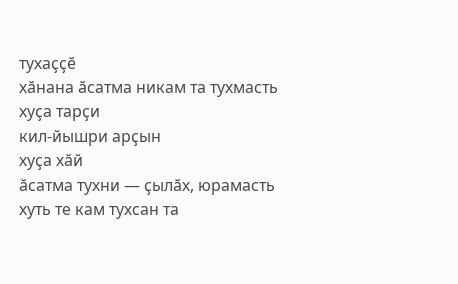тухаҫҫӗ
хӑнана ӑсатма никам та тухмасть
хуҫа тарҫи
кил-йышри арҫын
хуҫа хӑй
ӑсатма тухни — ҫылӑх, юрамасть
хуть те кам тухсан та